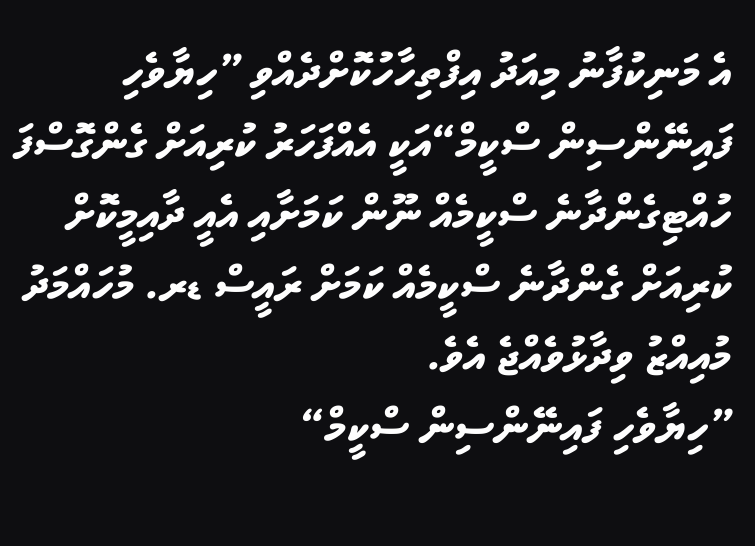އެ މަނިކުފާނު މިއަދު އިފްތިހާހުކޮށްދެއްވި ”ހިޔާވެހި ފައިނޭންސިން ސްކީމް“އަކީ އެއްފަހަރު ކުރިއަށް ގެންގޮސްފަ ހުއްޓިގެންދާނެ ސްކީމެއް ނޫން ކަމަށާއި އެއީ ދާއިމީކޮށް ކުރިއަށް ގެންދާނެ ސްކީމެއް ކަމަށް ރައީސް ޑރ. މުހައްމަދު މުއިއްޒު ވިދާޅުވެއްޖެ އެވެ.
”ހިޔާވެހި ފައިނޭންސިން ސްކީމް“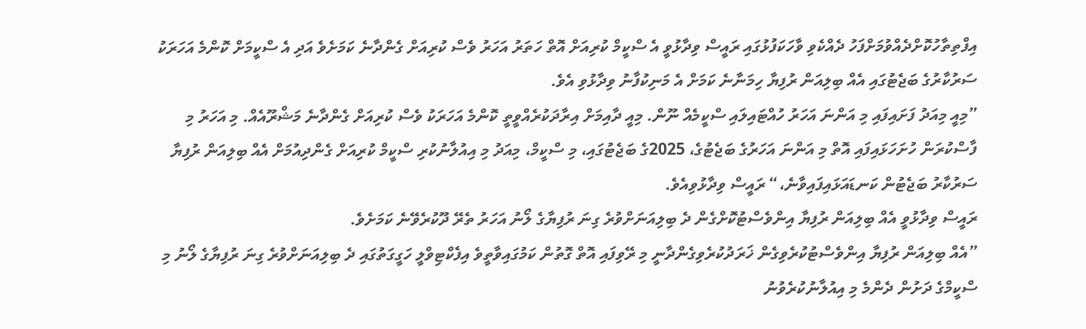އިފްތިތާހުކޮށްދެއްވުމަށްފަހު ދެއްކެވި ވާހަކަފުޅުގައި ރައީސް ވިދާޅުވީ އެ ސްކީމް ކުރިއަށް އޮތް ހަތަރު އަހަރު ވެސް ކުރިއަށް ގެންދާނެ ކަމަށެވެ އަދި އެ ސްކީމަށް ކޮންމެ އަހަރަކު ސަރުކާރުގެ ބަޖެޓުގައި އެއް ބިލިއަން ރުފިޔާ ހިމަނާނެ ކަމަށް އެ މަނިކުފާނު ވިދާޅުވި އެވެ.
”މިއީ މިއަދު ފަށައިފައި މި އަންނަ އަހަރު ހުއްޓައިލައި ސްކީމެއް ނޫން. މިއީ ދާއިމަށް އިރާދަކުރެއްވީތީ ކޮންމެ އަހަރަކު ވެސް ކުރިއަށް ގެންދާނެ މަޝްރޫއެއް. މި އަހަރު މި ފާސްކުރަން ހުށަހަޅައިފައި އޮތް މި އަންނަ އަހަރުގެ ބަޖެޓުގެ، 2025ގެ ބަޖެޓުގައި، މި ސްކީމް، މިއަދު މި އިއުލާނުކުރި ސްކީމް ކުރިއަށް ގެންދިއުމަށް އެއް ބިލިއަން ރުފިޔާ ސަރުކާރު ބަޖެޓުން ކަނޑައަޅައިފައިވާނެ،“ ރައީސް ވިދާޅުވިއެވެ.
ރައީސް ވިދާޅުވީ އެއް ބިލިއަން ރުފިޔާ އިންވެސްޓުކޮށްގެން ދެ ބިލިއަނަށްވުރެ ގިނަ ރުފިޔާގެ ލޯނު އަހަރު ތެރޭ ދޫކުރެވޭނެ ކަމަށެވެ.
”އެއް ބިލިއަން ރުފިޔާ އިންވެސްޓުކުރެވިގެން ޚަރަދުކުރެވިގެންދާނީ މި ރޭވިފައި އޮތް ގޮތުން ކަމުގައިވާތީވެ އިފެކްޓިވްލީ ހަގީގަތުގައި ދެ ބިލިއަނަށްވުރެ ގިނަ ރުފިޔާގެ ލޯނު މި ސްކީމްގެ ދަށުން ދެންމެ މި އިއުލާނުކުރެވުނު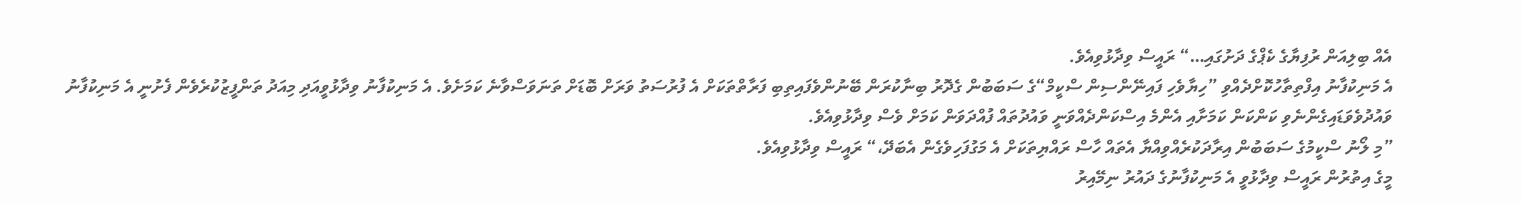އެއް ބިލިއަން ރުފިޔާގެ ކެޕްގެ ދަށުގައި…“ ރައީސް ވިދާޅުވިއެވެ.
އެ މަނިކުފާނު އިފްތިތާހުކޮށްދެއްވި ”ހިޔާވެހި ފައިނޭންސިން ސްކީމް“ގެ ސަބަބުން ގެދޮރު ބިނާކުރަން ބޭނުންވެފައިތިބި ފަރާތްތަކަށް އެ ފުރުސަތު ވަރަށް ބޮޑަށް ތަނަވަސްވާނެ ކަމަށެވެ. އެ މަނިކުފާނު ވިދާޅުވީއަދި މިއަދު ތަންފީޒުކުރެވެން ފެށުނީ އެ މަނިކުފާނު ވައުދުވެވަޑައިގެންނެވި ކަންކަން ކަމަށާއި އެންމެ އިސްކަންދެއްވަނީ ވައުދުތައް ފުއްދަވަން ކަމަށް ވެސް ވިދާޅުވިއެވެ.
”މި ލޯނު ސްކީމުގެ ސަބަބުން އިރާދަކުރެއްވިއްޔާ އެތައް ހާސް ރައްޔިތަކަށް އެ މަގުފަހިވެގެން އެބަދޭ،“ ރައީސް ވިދާޅުވިއެވެ.
މީގެ އިތުރުން ރައީސް ވިދާޅުވީ އެ މަނިކުފާނުގެ ދައުރު ނިމޭއިރު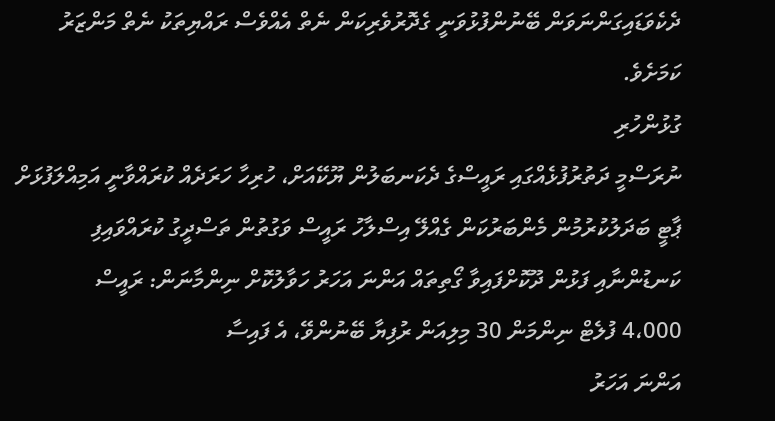ދެކެވަޑައިގަންނަވަން ބޭނުންފުޅުވަނީ ގެދޮރުވެރިކަން ނެތް އެއްވެސް ރައްޔިތަކު ނެތް މަންޒަރު ކަމަށެވެ.
ގުޅުންހުރި
ނުރަސްމީ ދަތުރުފުޅެއްގައި ރައީސްގެ ދެކަނބަލުން ޔޫކޭއަށް، ހުރިހާ ހަރަދެއް ކުރައްވާނީ އަމިއްލަފުޅަށް
ޕާޓީ ބަދަލުކުރުމުން މެންބަރުކަން ގެއްލޭ އިސްލާހު ރައީސް ވަގުތުން ތަސްދީގު ކުރައްވައިފި
ކަނޑުންނާއި ފަޅުން ދޫކޮށްފައިވާ ގޯތިތައް އަންނަ އަހަރު ހަވާލުކޮށް ނިންމާނަން: ރައީސް
4،000 ފުލެޓް ނިންމަން 30 މިލިއަން ރުފިޔާ ބޭނުންވޭ، އެ ފައިސާ
އަންނަ އަހަރު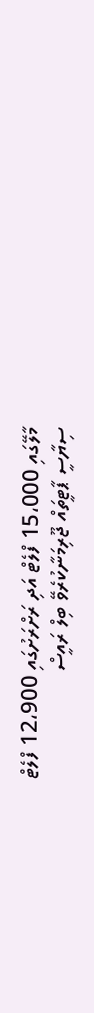މާލޭގައި 15،000 ފްލެޓް އަދި ރަށްރަށުގައި 12،900 ފްލެޓް
ސިޔާސީ ޕާޓީތައް ޖޫރިމަނާކުރެވޭ ބިލް ރައީސް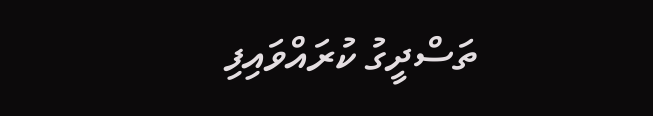ތަސްދީގު ކުރައްވައިފި